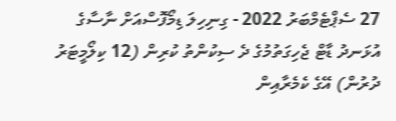27 ސެޕްޓެމްބަރު 2022 - ގިނިހިލަ ޑިމޯފޮސްއަށް ނާސާގެ އުޅަނދު ޑާޓް ޖެހިގަތުމުގެ ދެ ސިކުންތު ކުރިން (12 ކިލޯމީޓަރު ދުރުން) އޭގެ ކެމެރާއިން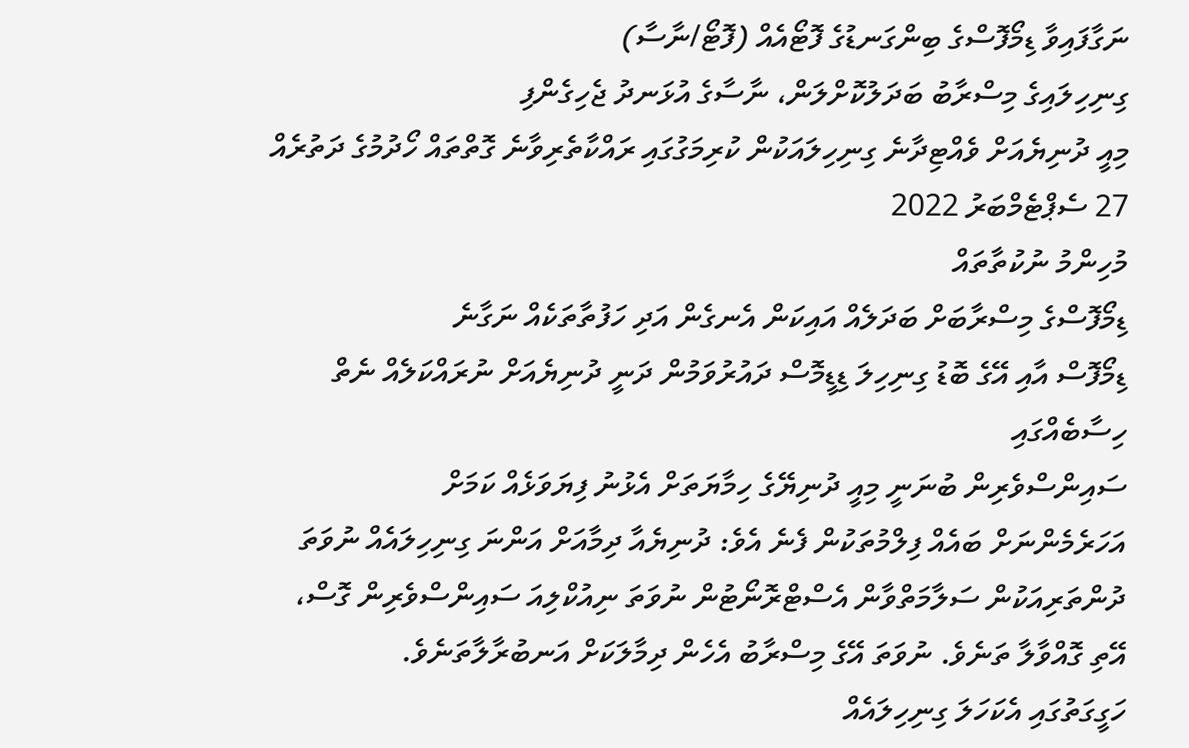ނަގާފައިވާ ޑިމޯފޮސްގެ ބިންގަނޑުގެ ފޮޓޯއެއް (ފޮޓޯ/ނާސާ)
ގިނިހިލައިގެ މިސްރާބު ބަދަލުކޮށްލަން، ނާސާގެ އުޅަނދު ޖެހިގެންފި
މިއީ ދުނިޔެއަށް ވެއްޓިދާނެ ގިނިހިލައަކުން ކުރިމަގުގައި ރައްކާތެރިވާނެ ގޮތްތައް ހޯދުމުގެ ދަތުރެއް
27 ސެޕްޓެމްބަރު 2022
މުހިންމު ނުކުތާތައް
ޑިމޯފޮސްގެ މިސްރާބަށް ބަދަލެއް އައިކަން އެނގެން އަދި ހަފުތާތަކެއް ނަގާނެ
ޑިމޯފޮސް އާއި އޭގެ ބޮޑު ގިނިހިލަ ޑިޑީމޮސް ދައުރުވަމުން ދަނީ ދުނިޔެއަށް ނުރައްކަލެއް ނެތް ހިސާބެއްގައި
ސައިންސްވެރިން ބުނަނީ މިއީ ދުނިޔޭގެ ހިމާޔަތަށް އެޅުނު ފިޔަވަޅެއް ކަމަށް
އަހަރެމެންނަށް ބައެއް ފިލްމުތަކުން ފެނެ އެވެ: ދުނިޔެއާ ދިމާއަށް އަންނަ ގިނިހިލައެއް ނުވަތަ ދުންތަރިއަކުން ސަލާމަތްވާން އެސްޓްރޮނޯޓުން ނުވަތަ ނިއުކްލިއަ ސައިންސްވެރިން ގޮސް، އޭތި ގޮއްވާލާ ތަނެވެ. ނުވަތަ އޭގެ މިސްރާބު އެހެން ދިމާލަކަށް އަނބުރާލާތަނެވެ.
ހަގީގަތުގައި އެކަހަލަ ގިނިހިލައެއް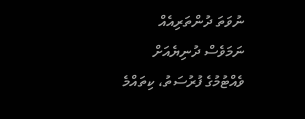ނުވަތަ ދުންތަރިއެއް ނަމަވެސް ދުނިޔެއަށް ވެއްޓުމުގެ ފުރުސަތު، ކިތައްމެ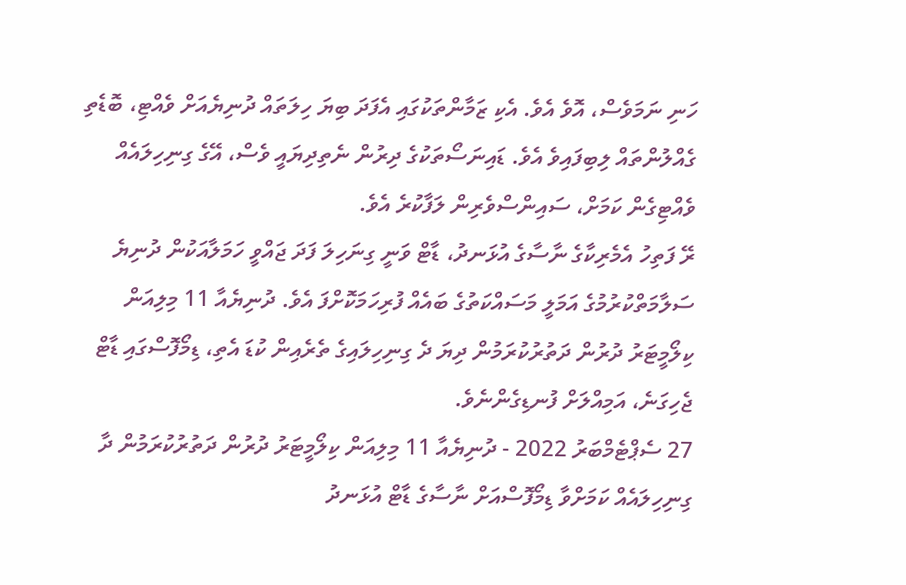ހަނި ނަމަވެސް، އޮވެ އެވެ. އެކި ޒަމާންތަކުގައި އެފަދަ ބިޔަ ހިލަތައް ދުނިޔެއަށް ވެއްޓި، ބޮޑެތި ގެއްލުންތައް ލިބިފައިވެ އެވެ. ޑައިނަސޯތަކުގެ ދިރުން ނެތިދިޔައީ ވެސް، އޭގެ ގިނިހިލައެއް ވެއްޓިގެން ކަމަށް، ސައިންސްވެރިން ލަފާކުރެ އެވެ.
ރޭ ފަތިހު އެމެރިކާގެ ނާސާގެ އުޅަނދު، ޑާޓް ވަނީ ގިނަހިލަ ފަދަ ޖައްވީ ހަމަލާއަކުން ދުނިޔެ ސަލާމަތްކުރުމުގެ އަމަލީ މަސައްކަތުގެ ބައެއް ފުރިހަމަކޮށްފަ އެވެ. ދުނިޔެއާ 11 މިލިއަން ކިލޯމީޓަރު ދުރުން ދަތުރުކުރަމުން ދިޔަ ދެ ގިނިހިލައިގެ ތެރެއިން ކުޑަ އެތި، ޑިމޯފޮސްގައި ޑާޓް ޖެހިގަނެ، އަމިއްލަށް ފުނޑިގެންނެވެ.
27 ސެޕްޓެމްބަރު 2022 - ދުނިޔެއާ 11 މިލިއަން ކިލޯމީޓަރު ދުރުން ދަތުރުކުރަމުން ދާ ގިނިހިލައެއް ކަމަށްވާ ޑިމޯފޮސްއަށް ނާސާގެ ޑާޓް އުޅަނދު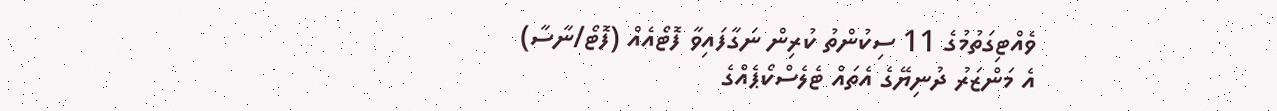ވެއްޓިގަތުމުގެ 11 ސިކުންތު ކުރިން ނަގާފައިވާ ފޮޓޯއެއް (ފޮޓޯ/ނާސާ)
އެ މަންޒަރު ދުނިޔޭގެ އެތައް ޓެލެސްކޯޕެއްގެ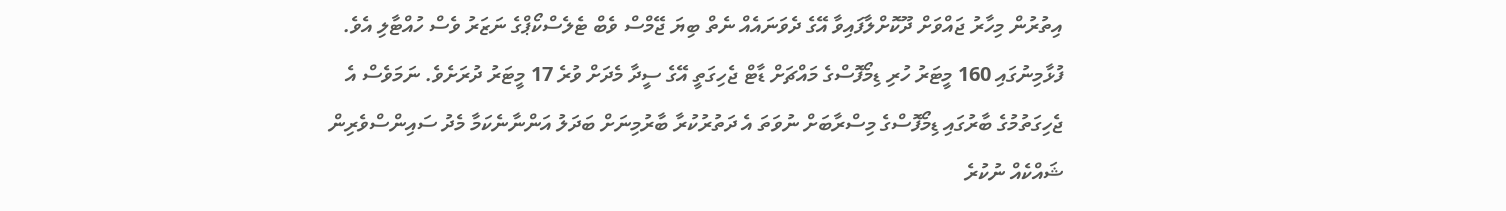އިތުރުން މިހާރު ޖައްވަށް ދޫކޮށްލާފައިވާ އޭގެ ދެވަނައެއް ނެތް ބިޔަ ޖޭމްސް ވެބް ޓެލެސްކޯޕްގެ ނަޒަރު ވެސް ހުއްޓާލި އެވެ.
ފުޅާމިނުގައި 160 މީޓަރު ހުރި ޑިމޯފޮސްގެ މައްޗަށް ޑާޓް ޖެހިގަތީ އޭގެ ސީދާ މެދަށް ވުރެ 17 މީޓަރު ދުރަށެވެ. ނަމަވެސް އެ ޖެހިގަތުމުގެ ބާރުގައި ޑިމޯފޮސްގެ މިސްރާބަށް ނުވަތަ އެ ދަތުރުކުރާ ބާރުމިނަށް ބަދަލު އަންނާނެކަމާ މެދު ސައިންސްވެރިން ޝައްކެއް ނުކުރެ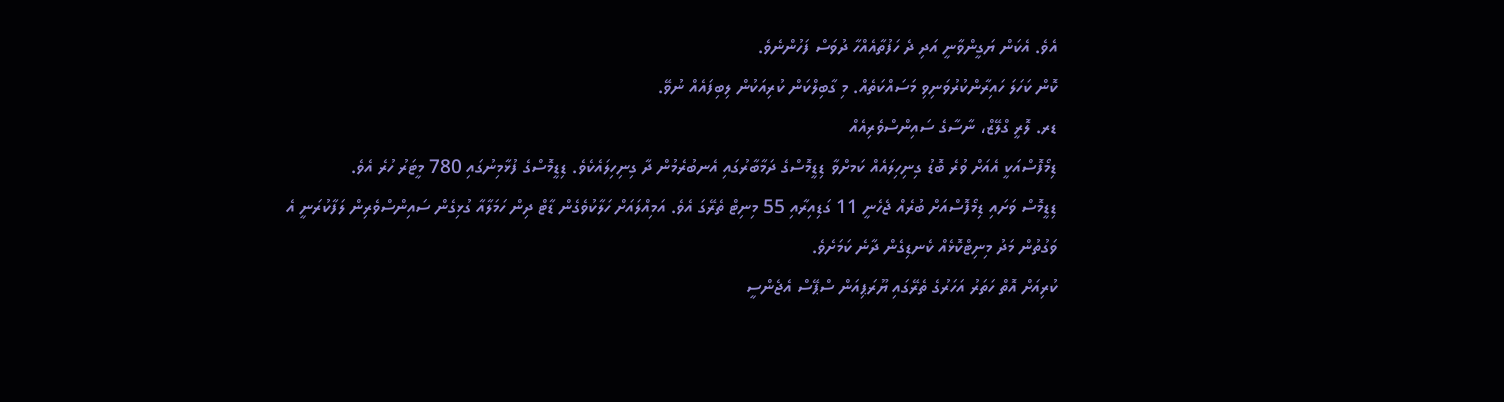އެވެ. އެކަން ޔަގީންވާނީ އަދި ދެ ހަފުތާއެއްހާ ދުވަސް ފަހުންނެވެ.
ކޮން ކަހަލަ ހައިރާންކުރުވަނިވި މަސައްކަތެއް. މި ގާބިލްކަން ކުރިއަކުން ލިބިފައެއް ނުވޭ.
ޑރ. ލޮރީ ގްލޭޒް، ނާސާގެ ސައިންސްވެރިއެއް
ޑިމޯފޮސްއަކީ އެއަށް ވުރެ ބޮޑު ގިނިހިލައެއް ކަމށްވާ ޑިޑީމޮސްގެ ދަމާބާރުގައި އެނބުރެމުން ދާ ގިނިހިލައެކެވެ. ޑިޑީމޮސްގެ ފުޅާމިނުގައި 780 މީޓަރު ހުރެ އެވެ.
ޑިޑީމޮސް ވަށައި ޑިމޯފޮސްއަށް ބުރެއް ޖެހެނީ 11 ގަޑިއިރާއި 55 މިނިޓް ތެރޭގަ އެވެ. އަމިއްލައަށް ހަލާކުވެގެން ޑާޓް ދިން ހަމަލާއާ ގުޅިގެން ސައިންސްވެރިން ލަފާކުރަނީ އެ ވަގުތުން މަދު މިނިޓްކޮޅެއް ކެނޑިގެން ދާނެ ކަމަށެވެ.
ކުރިއަށް އޮތް ހަތަރު އަހަރުގެ ތެރޭގައި ޔޫރަޕިއަން ސްޕޭސް އެޖެންސީ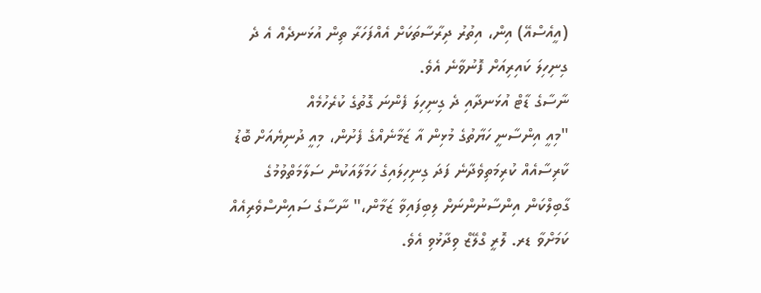(އީއެސްއޭ) އިން، އިތުރު ދިރާސާތަކަށް އެއްފަހަރާ ތިން އުޅަނދެއް އެ ދެ ގިނިހިލަ ކައިރިއަށް ފޮނުވާނެ އެވެ.
ނާސާގެ ޑާޓް އުޅަނދާއި ދެ ގިނިހިލަ ފެންނަ ގޮތުގެ ކުރެހުމެއް
"މިއީ އިންސާނީ ހަޔާތުގެ މުޅިން އާ ޒަމާނެއްގެ ފެށުން، މިއީ ދުނިޔެއަށް ބޮޑު ކާރިސާއެއް ކުރިމަތިވެދާނެ ފަދަ ގިނިހިލައިގެ ހަމަލާއަކުން ސަލާމަތްވުމުގެ ގާބިލްކަން އިންސާނުންނަށް ލިބިފައިވާ ޒަމާން،" ނާސާގެ ސައިންސްވެރިއެއް ކަމަށްވާ ޑރ. ލޮރީ ގްލޭޒް ވިދާޅުވި އެވެ.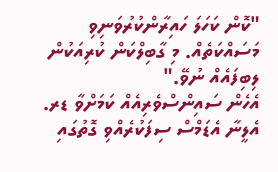"ކޮން ކަހަލަ ހައިރާންކުރުވަނިވި މަސައްކަތެއް. މި ގާބިލްކަން ކުރިއަކުން ލިބިފައެއް ނުވޭ."
އެހެން ސައިންސްވެރިއެއް ކަމަށްވާ ޑރ. އެލީނާ އެޑަމްސް ސިފަކުރެއްވި ގޮތުގައި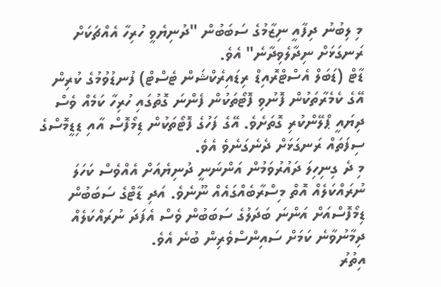މި ލިބުނު ދިފާއީ ނިޒާމުގެ ސަބަބުން "ދުނިޔެވީ ހުރިހާ އެއްޗަކަށް ރަނގަޅަށް ނިދާލެވިދާނެ" އެވެ.
ޑާޓް (ޑަބަލް އެސްޓްރޮއިޑް ރިޑައިރެކްޝަން ޓެސްޓް) ފުނޑުވުމުގެ ކުރިން އޭގެ ކެމެރާތަކުން ފޮނުވި ފޮޓޯތަކުން ފެންނަ ގޮތުގައި ހުރިހާ ކަމެއް ވެސް ދިޔައީ ޕްލޭންކުރި ގޮތަށެވެ. އޭގެ ފަހުގެ ފޮޓޯތަކުން ޑިމޯފޮސް އާއި ޑިޑީމޮސްގެ ސިފަތައް ރަނގަޅަށް ދެނެގަނެވެ އެވެ.
މި ދެ ގިނިހިލަ ދައުރުވަމުން އަންނަނީ ދުނިޔެއަށް އެއްވެސް ކަހަލަ ނުރައްކަލެއް އޮތް މިސްރާބެއްގައެއް ނޫނެވެ. އަދި ޑާޓްގެ ސަބަބުން ޑިމޯފޮސްއަށް އަންނަ ބަދަލުގެ ސަބަބުން ވެސް އެފަދަ ނުރައްކަލެއް ދިމާނުވާނެ ކަމަށް ސައިންސްވެރިން ބުނެ އެވެ.
އިތުރު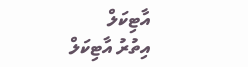އާޓިކަލް
އިތުރު އާޓިކަލް